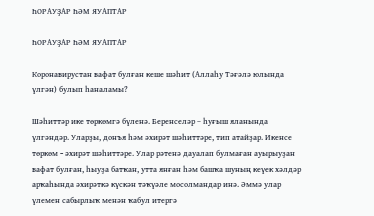ҺОРАУҘАР ҺӘМ ЯУАПТАР

ҺОРАУҘАР ҺӘМ ЯУАПТАР

Коронавирустан вафат булған кеше шәһит (Аллаһу Тәғәлә юлында үлгән) булып һаналамы?

Шәһиттәр ике төркөмгә бүленә. Беренселәр – һуғыш яланында үлгәндәр. Уларҙы, донъя һәм әхирәт шәһиттәре, тип атайҙар. Икенсе төркөм − әхирәт шәһиттәре. Улар рәтенә дауалап булмаған ауырыуҙан вафат булған, һыуҙа батҡан, утта янған һәм башҡа шуның кеүек хәлдәр арҡаһында әхирәткә күскән тәҡүәле мосолмандар инә. Әммә улар үлемен сабырлыҡ менән ҡабул итергә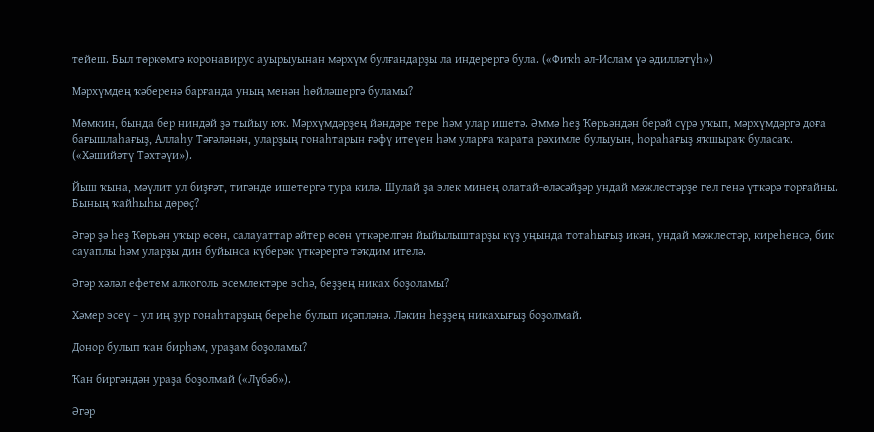тейеш. Был төркөмгә коронавирус ауырыуынан мәрхүм булғандарҙы ла индерергә була. («Фиҡһ әл-Ислам үә әдилләтүһ»)

Мәрхүмдең ҡәберенә барғанда уның менән һөйләшергә буламы?

Мөмкин, бында бер ниндәй ҙә тыйыу юҡ. Мәрхүмдәрҙең йәндәре тере һәм улар ишетә. Әммә һеҙ Ҡөрьәндән берәй сүрә уҡып, мәрхүмдәргә доға бағышлаһағыҙ, Аллаһу Тәғәләнән, уларҙың гонаһтарын ғәфү итеүен һәм уларға ҡарата рәхимле булыуын, һораһағыҙ яҡшыраҡ буласаҡ. («Хәшийәтү Тәхтәүи»).

Йыш ҡына, мәүлит ул биҙғәт, тигәнде ишетергә тура килә. Шулай ҙа элек минең олатай-өләсәйҙәр ундай мәжлестәрҙе гел генә үткәрә торғайны. Бының ҡайһыһы дөрөҫ?

Әгәр ҙә һеҙ Ҡөрьән уҡыр өсөн, салауаттар әйтер өсөн үткәрелгән йыйылыштарҙы күҙ уңында тотаһығыҙ икән, ундай мәжлестәр, киреһенсә, бик сауаплы һәм уларҙы дин буйынса күберәк үткәрергә тәҡдим ителә.

Әгәр хәләл ефетем алкоголь эсемлектәре эсһә, беҙҙең никах боҙоламы?

Хәмер эсеү − ул иң ҙур гонаһтарҙың береһе булып иҫәпләнә. Ләкин һеҙҙең никахығыҙ боҙолмай.

Донор булып ҡан бирһәм, ураҙам боҙоламы?

Ҡан биргәндән ураҙа боҙолмай («Лүбәб»).

Әгәр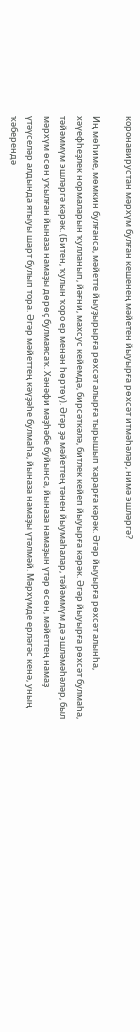коронавирустан мәрхүм булған кешенең мәйетен йыуырға рөхсәт итмәһәләр, нимә эшләргә?

Иң мөһиме, мөмкин булғанса, мәйетте йыуҙырырға рөхсәт алырға тырышып ҡарарға кәрәк. Әгәр йыуырға рөхсәт алынһа, хәүефһеҙлек нормаларын ҡулланып, йәғни, махсус кейемдә, бирсәткәлә, битлек кейеп йыуырға кәрәк. Әгәр йыуырға рөхсәт булмаһа, тәйәммүм эшләргә кәрәк. (Битен, ҡулын ҡоро ер менән һөртөү). Әгәр ҙә мәйеттең тәнен йыумаһалар, тәйәммүм дә эшләмәһәләр, был мәрхүм өсөн уҡылған йыназа намаҙы дөрөҫ булмаясаҡ. Хәнәфи мәҙһәбе буйынса, йыназа намаҙын үтәр өсөн, мәйеттең намаҙ үтәүселәр алдында ятыуы шарт булып тора. Әгәр мәйеттең кәүҙәһе булмаһа, йыназа намаҙы үтәлмәй. Мәрхүмде ерләгәс кенә, уның ҡәберендә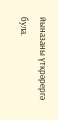йыназаны үткрәрергә була.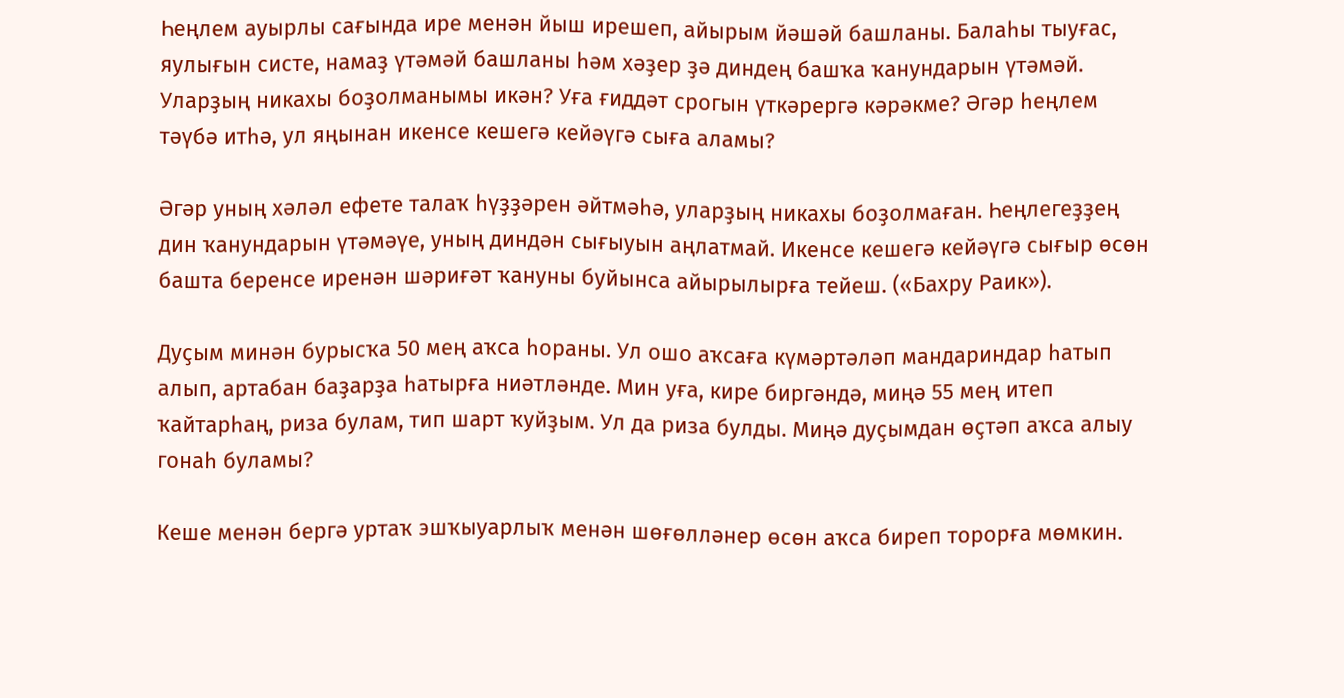Һеңлем ауырлы сағында ире менән йыш ирешеп, айырым йәшәй башланы. Балаһы тыуғас, яулығын систе, намаҙ үтәмәй башланы һәм хәҙер ҙә диндең башҡа ҡанундарын үтәмәй. Уларҙың никахы боҙолманымы икән? Уға ғиддәт срогын үткәрергә кәрәкме? Әгәр һеңлем тәүбә итһә, ул яңынан икенсе кешегә кейәүгә сыға аламы?

Әгәр уның хәләл ефете талаҡ һүҙҙәрен әйтмәһә, уларҙың никахы боҙолмаған. Һеңлегеҙҙең дин ҡанундарын үтәмәүе, уның диндән сығыуын аңлатмай. Икенсе кешегә кейәүгә сығыр өсөн башта беренсе иренән шәриғәт ҡануны буйынса айырылырға тейеш. («Бахру Раик»).

Дуҫым минән бурысҡа 50 мең аҡса һораны. Ул ошо аҡсаға күмәртәләп мандариндар һатып алып, артабан баҙарҙа һатырға ниәтләнде. Мин уға, кире биргәндә, миңә 55 мең итеп ҡайтарһаң, риза булам, тип шарт ҡуйҙым. Ул да риза булды. Миңә дуҫымдан өҫтәп аҡса алыу гонаһ буламы?

Кеше менән бергә уртаҡ эшҡыуарлыҡ менән шөғөлләнер өсөн аҡса биреп торорға мөмкин.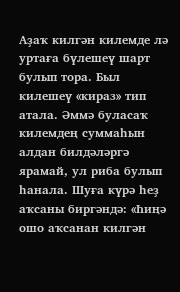Аҙаҡ килгән килемде лә уртаға бүлешеү шарт булып тора. Был килешеү «кираз» тип атала. Әммә буласаҡ килемдең суммаһын алдан билдәләргә ярамай, ул риба булып һанала. Шуға күрә һеҙ аҡсаны биргәндә: «Һиңә ошо аҡсанан килгән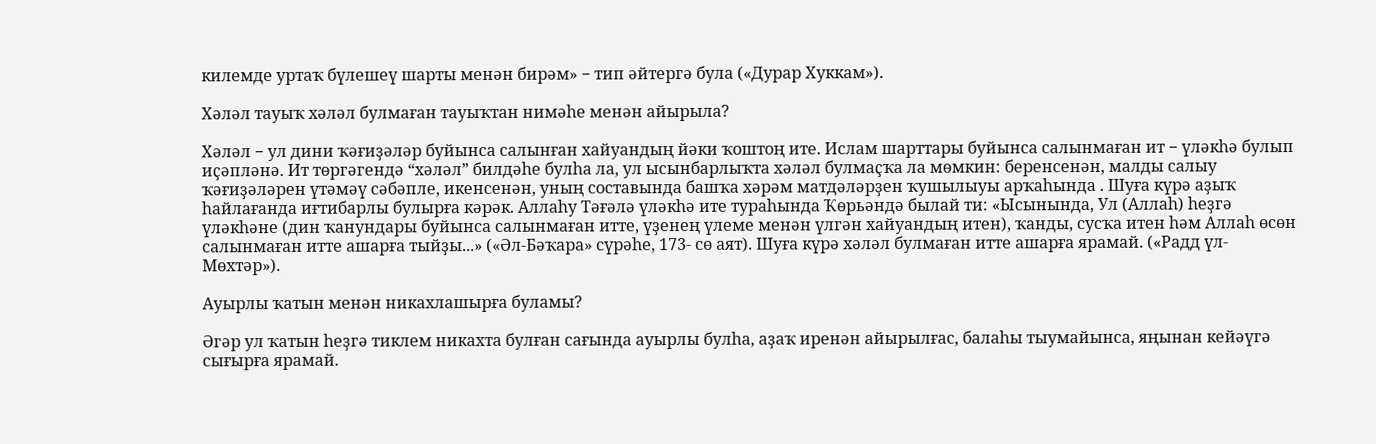килемде уртаҡ бүлешеү шарты менән бирәм» − тип әйтергә була («Дурар Хуккам»).

Хәләл тауыҡ хәләл булмаған тауыҡтан нимәһе менән айырыла?

Хәләл − ул дини ҡәғиҙәләр буйынса салынған хайуандың йәки ҡоштоң ите. Ислам шарттары буйынса салынмаған ит − үләкһә булып иҫәпләнә. Ит төргәгендә “хәләл” билдәһе булһа ла, ул ысынбарлыҡта хәләл булмаҫҡа ла мөмкин: беренсенән, малды салыу ҡәғиҙәләрен үтәмәү сәбәпле, икенсенән, уның составында башҡа хәрәм матдәләрҙен ҡушылыуы арҡаһында . Шуға күрә аҙыҡ һайлағанда иғтибарлы булырға кәрәк. Аллаһу Тәғәлә үләкһә ите тураһында Ҡөрьәндә былай ти: «Ысынында, Ул (Аллаһ) һеҙгә үләкһәне (дин ҡанундары буйынса салынмаған итте, үҙенең үлеме менән үлгән хайуандың итен), ҡанды, сусҡа итен һәм Аллаһ өсөн салынмаған итте ашарға тыйҙы...» («Әл-Бәҡара» сүрәһе, 173- сө аят). Шуға күрә хәләл булмаған итте ашарға ярамай. («Радд үл-Мөхтәр»).

Ауырлы ҡатын менән никахлашырға буламы?

Әгәр ул ҡатын һеҙгә тиклем никахта булған сағында ауырлы булһа, аҙаҡ иренән айырылғас, балаһы тыумайынса, яңынан кейәүгә сығырға ярамай.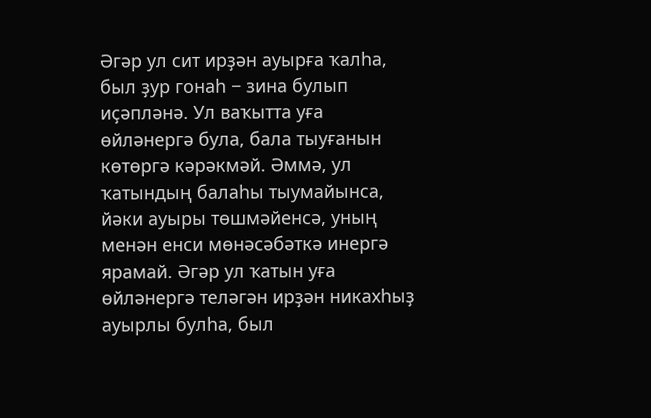Әгәр ул сит ирҙән ауырға ҡалһа, был ҙур гонаһ − зина булып иҫәпләнә. Ул ваҡытта уға өйләнергә була, бала тыуғанын көтөргә кәрәкмәй. Әммә, ул ҡатындың балаһы тыумайынса, йәки ауыры төшмәйенсә, уның менән енси мөнәсәбәткә инергә ярамай. Әгәр ул ҡатын уға өйләнергә теләгән ирҙән никахһыҙ ауырлы булһа, был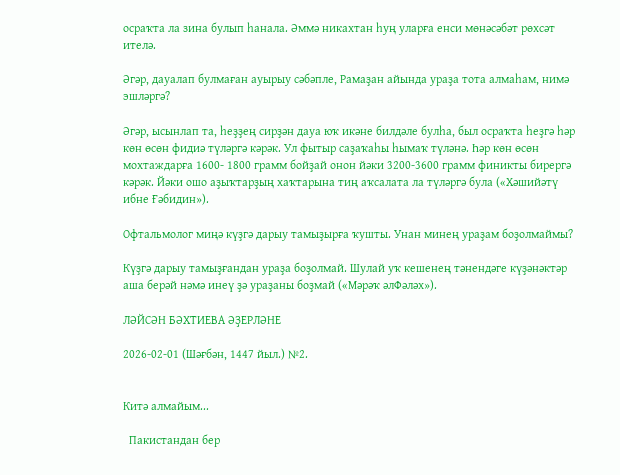осраҡта ла зина булып һанала. Әммә никахтан һуң уларға енси мөнәсәбәт рөхсәт ителә.

Әгәр, дауалап булмаған ауырыу сәбәпле, Рамаҙан айында ураҙа тота алмаһам, нимә эшләргә?

Әгәр, ысынлап та, һеҙҙең сирҙән дауа юҡ икәне билдәле булһа, был осраҡта һеҙгә һәр көн өсөн фидиә түләргә кәрәк. Ул фытыр саҙаҡаһы һымаҡ түләнә. Һәр көн өсөн мохтаждарға 1600- 1800 грамм бойҙай онон йәки 3200-3600 грамм финикты бирергә кәрәк. Йәки ошо аҙыҡтарҙың хаҡтарына тиң аҡсалата ла түләргә була («Хәшийәтү ибне Ғәбидин»).

Офтальмолог миңә күҙгә дарыу тамыҙырға ҡушты. Унан минең ураҙам боҙолмаймы?

Күҙгә дарыу тамыҙғандан ураҙа боҙолмай. Шулай уҡ кешенең тәнендәге күҙәнәктәр аша берәй нәмә инеү ҙә ураҙаны боҙмай («Мәрәҡ әлФәләх»).

ЛӘЙСӘН БӘХТИЕВА ӘҘЕРЛӘНЕ

2026-02-01 (Шәғбән, 1447 йыл.) №2.


Китә алмайым...

  Пакистандан бер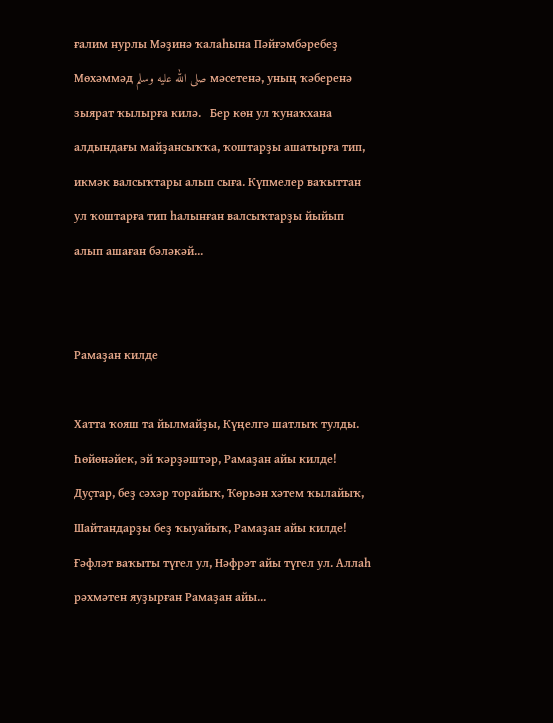ғалим нурлы Мәҙинә ҡалаһына Пәйғәмбәребеҙ Мөхәммәд صلى الله عليه وسلم мәсетенә, уның ҡәберенә зыярат ҡылырға килә.   Бер көн ул ҡунаҡхана алдындағы майҙансыҡҡа, ҡоштарҙы ашатырға тип, икмәк валсыҡтары алып сыға. Күпмелер ваҡыттан ул ҡоштарға тип һалынған валсыҡтарҙы йыйып алып ашаған бәләкәй...


Рамаҙан килде

Хатта ҡояш та йылмайҙы, Күңелгә шатлыҡ тулды. Һөйөнәйек, эй ҡәрҙәштәр, Рамаҙан айы килде!   Дуҫтар, беҙ сәхәр торайыҡ, Ҡөрьән хәтем ҡылайыҡ, Шайтандарҙы беҙ ҡыуайыҡ, Рамаҙан айы килде!   Ғәфләт ваҡыты түгел ул, Нәфрәт айы түгел ул. Аллаһ рәхмәтен яуҙырған Рамаҙан айы...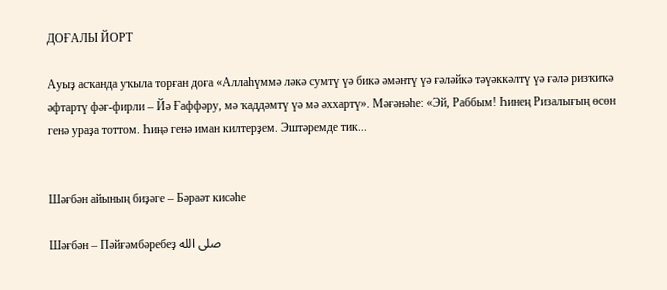ДОҒАЛЫ ЙОРТ

Ауыҙ асҡанда уҡыла торған доға «Аллаһүммә ләкә сумтү үә бикә әмәнтү үә ғәләйкә тәүәккәлтү үә ғәлә ризҡиҡә әфтартү фәғ-фирли – Йә Ғаффәру, мә ҡаддәмтү үә мә әххартү». Мәғәнәһе: «Эй, Раббым! Һинең Ризалығың өсөн генә ураҙа тоттом. Һиңә генә иман килтерҙем. Эштәремде тик...


Шәғбән айының биҙәге – Бәраәт кисәһе

Шәғбән – Пәйғәмбәребеҙ صلى الله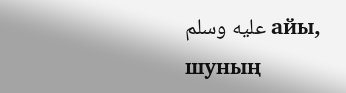عليه وسلم айы, шуның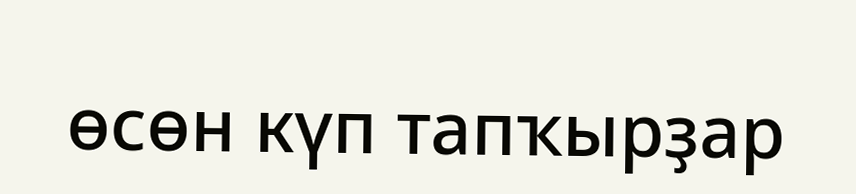өсөн күп тапҡырҙар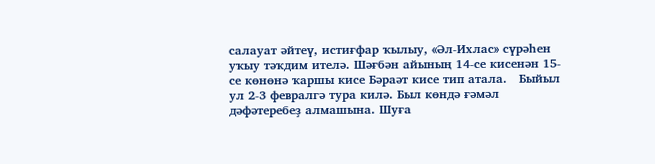салауат әйтеү, истиғфар ҡылыу, «Әл-Ихлас» сүрәһен уҡыу тәҡдим ителә. Шәғбән айының 14-се кисенән 15-се көнөнә ҡаршы кисе Бәраәт кисе тип атала.   Быйыл ул 2-3 февралгә тура килә. Был көндә ғәмәл дәфәтеребеҙ алмашына. Шуға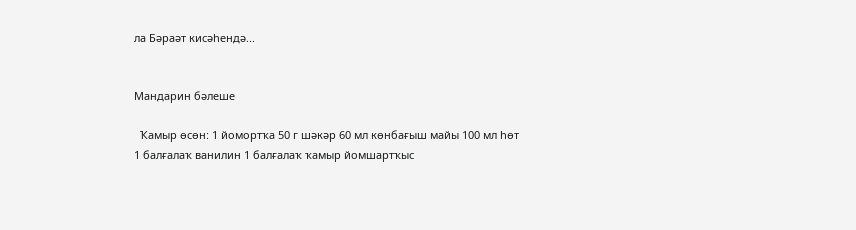ла Бәраәт кисәһендә...


Мандарин бәлеше

  Ҡамыр өсөн: 1 йомортҡа 50 г шәкәр 60 мл көнбағыш майы 100 мл һөт 1 балғалаҡ ванилин 1 балғалаҡ ҡамыр йомшартҡыс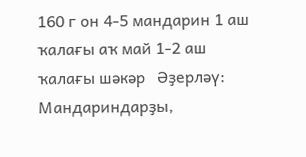160 г он 4-5 мандарин 1 аш ҡалағы аҡ май 1-2 аш ҡалағы шәкәр   Әҙерләү: Мандариндарҙы,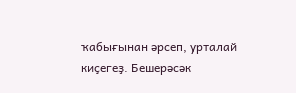ҡабығынан әрсеп, урталай киҫегеҙ. Бешерәсәк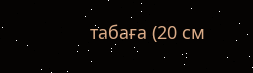табаға (20 см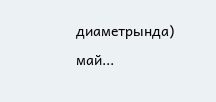диаметрында) май...